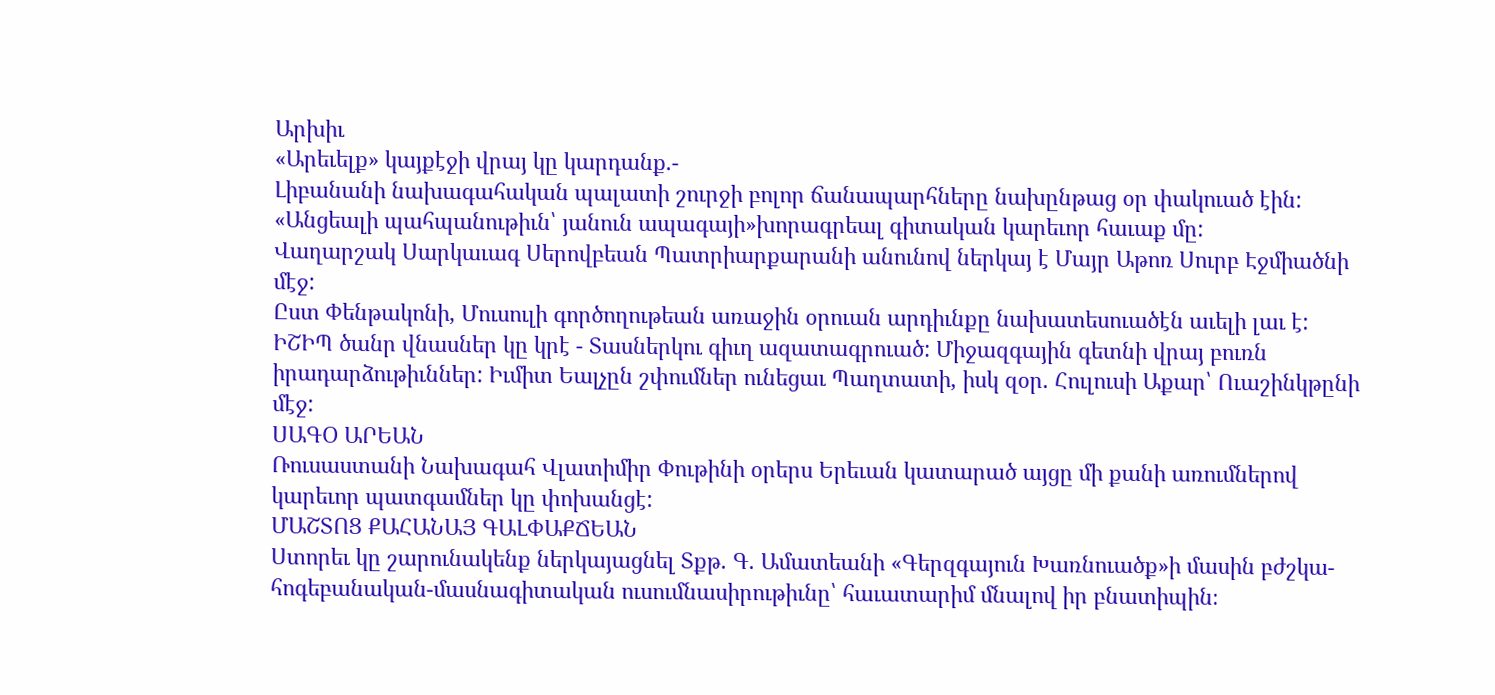Արխիւ
«Արեւելք» կայքէջի վրայ կը կարդանք.-
Լիբանանի նախագահական պալատի շուրջի բոլոր ճանապարհները նախընթաց օր փակուած էին:
«Անցեալի պահպանութիւն՝ յանուն ապագայի»խորագրեալ գիտական կարեւոր հաւաք մը:
Վաղարշակ Սարկաւագ Սերովբեան Պատրիարքարանի անունով ներկայ է Մայր Աթոռ Սուրբ Էջմիածնի մէջ:
Ըստ Փենթակոնի, Մուսուլի գործողութեան առաջին օրուան արդիւնքը նախատեսուածէն աւելի լաւ է:
ԻՇԻՊ ծանր վնասներ կը կրէ - Տասներկու գիւղ ազատագրուած: Միջազգային գետնի վրայ բուռն իրադարձութիւններ: Իւմիտ Եալչըն շփումներ ունեցաւ Պաղտատի, իսկ զօր. Հուլուսի Աքար՝ Ուաշինկթընի մէջ:
ՍԱԳՕ ԱՐԵԱՆ
Ռուսաստանի Նախագահ Վլատիմիր Փութինի օրերս Երեւան կատարած այցը մի քանի առումներով կարեւոր պատգամներ կը փոխանցէ:
ՄԱՇՏՈՑ ՔԱՀԱՆԱՅ ԳԱԼՓԱՔՃԵԱՆ
Ստորեւ կը շարունակենք ներկայացնել Տքթ. Գ. Ամատեանի «Գերզգայուն Խառնուածք»ի մասին բժշկա-հոգեբանական-մասնագիտական ուսումնասիրութիւնը՝ հաւատարիմ մնալով իր բնատիպին։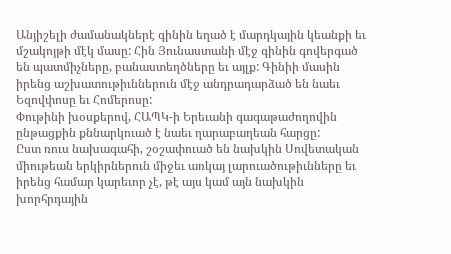Անյիշելի ժամանակներէ գինին եղած է մարդկային կեանքի եւ մշակոյթի մէկ մասը: Հին Յունաստանի մէջ գինին գովերգած են պատմիչները, բանաստեղծները եւ այլք: Գինիի մասին իրենց աշխատութիւններուն մէջ անդրադարձած են նաեւ Եզովփոսը եւ Հոմերոսը:
Փութինի խօսքերով, ՀԱՊԿ-ի Երեւանի գագաթաժողովին ընթացքին քննարկուած է նաեւ ղարաբաղեան հարցը:
Ըստ ռուս նախագահի, շօշափուած են նախկին Սովետական միութեան երկիրներուն միջեւ առկայ լարուածութիւնները եւ իրենց համար կարեւոր չէ, թէ այս կամ այն նախկին խորհրդային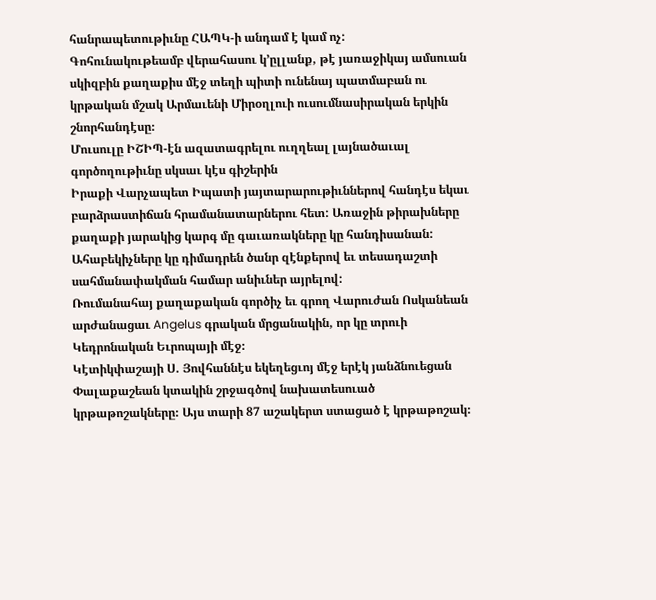հանրապետութիւնը ՀԱՊԿ-ի անդամ է կամ ոչ:
Գոհունակութեամբ վերահասու կ՚ըլլանք, թէ յառաջիկայ ամսուան սկիզբին քաղաքիս մէջ տեղի պիտի ունենայ պատմաբան ու կրթական մշակ Արմաւենի Միրօղլուի ուսումնասիրական երկին շնորհանդէսը։
Մուսուլը ԻՇԻՊ-էն ազատագրելու ուղղեալ լայնածաւալ գործողութիւնը սկսաւ կէս գիշերին
Իրաքի Վարչապետ Իպատի յայտարարութիւններով հանդէս եկաւ բարձրաստիճան հրամանատարներու հետ: Առաջին թիրախները քաղաքի յարակից կարգ մը գաւառակները կը հանդիսանան: Ահաբեկիչները կը դիմադրեն ծանր զէնքերով եւ տեսադաշտի սահմանափակման համար անիւներ այրելով:
Ռումանահայ քաղաքական գործիչ եւ գրող Վարուժան Ոսկանեան արժանացաւ Angelus գրական մրցանակին, որ կը տրուի Կեդրոնական Եւրոպայի մէջ։
Կէտիկփաշայի Ս. Յովհաննէս եկեղեցւոյ մէջ երէկ յանձնուեցան Փալաքաշեան կտակին շրջագծով նախատեսուած կրթաթոշակները։ Այս տարի 87 աշակերտ ստացած է կրթաթոշակ։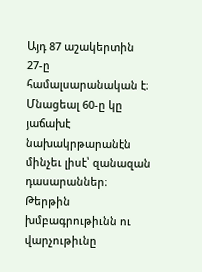Այդ 87 աշակերտին 27-ը համալսարանական է։ Մնացեալ 60-ը կը յաճախէ նախակրթարանէն մինչեւ լիսէ՝ զանազան դասարաններ։
Թերթին խմբագրութիւնն ու վարչութիւնը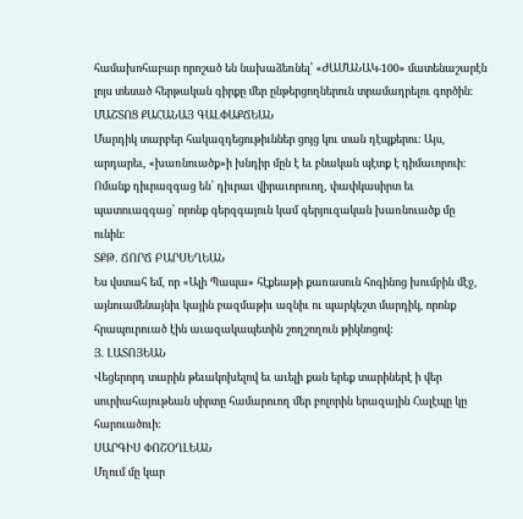համախոհաբար որոշած են նախաձեռնել՝ «ԺԱՄԱՆԱԿ-100» մատենաշարէն լոյս տեսած հերթական գիրքը մեր ընթերցողներուն տրամադրելու գործին։
ՄԱՇՏՈՑ ՔԱՀԱՆԱՅ ԳԱԼՓԱՔՃԵԱՆ
Մարդիկ տարբեր հակազդեցութիւններ ցոյց կու տան դէպքերու։ Այս, արդարեւ, «խառնուածք»ի խնդիր մըն է եւ բնական պէտք է դիմաւորուի։ Ոմանք դիւրազգաց են՝ դիւրաւ վիրաւորուող, փափկասիրտ եւ պատուազգաց՝ որոնք գերզգայուն կամ գերյուզական խառնուածք մը ունին։
ՏՔԹ. ՃՈՐՃ ԲԱՐՍԵՂԵԱՆ
Ես վստահ եմ, որ «Ալի Պապա» հէքեաթի քառասուն հոգինոց խումբին մէջ, այնուամենայնիւ կային բազմաթիւ ազնիւ ու պարկեշտ մարդիկ, որոնք հրապուրուած էին աւազակապետին շողշողուն թիկնոցով:
Յ. ԼԱՏՈՅԵԱՆ
Վեցերորդ տարին թեւակոխելով եւ աւելի քան երեք տարիներէ ի վեր սուրիահայութեան սիրտը համարուող մեր բոլորին երազային Հալէպը կը հարուածուի:
ՍԱՐԳԻՍ ՓՈՇՕՂԼԵԱՆ
Մղում մը կար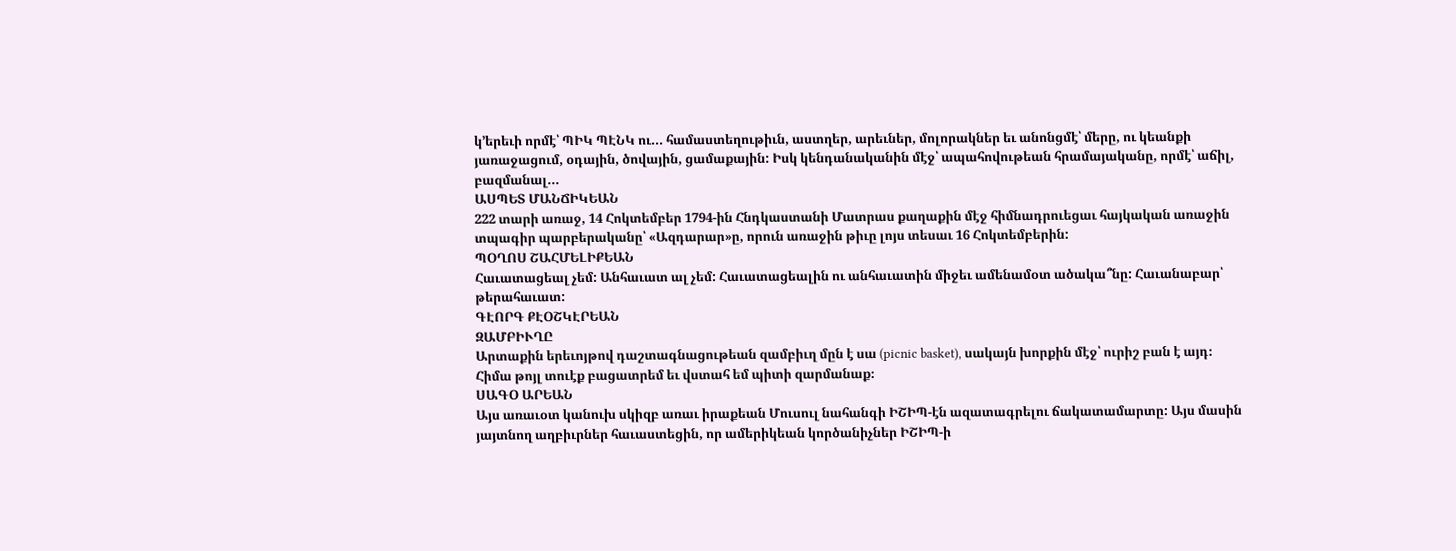կ՚երեւի որմէ՝ ՊԻԿ ՊԷՆԿ ու... համաստեղութիւն, աստղեր, արեւներ, մոլորակներ եւ անոնցմէ՝ մերը, ու կեանքի յառաջացում, օդային, ծովային, ցամաքային: Իսկ կենդանականին մէջ՝ ապահովութեան հրամայականը, որմէ՝ աճիլ, բազմանալ...
ԱՍՊԵՏ ՄԱՆՃԻԿԵԱՆ
222 տարի առաջ, 14 Հոկտեմբեր 1794-ին Հնդկաստանի Մատրաս քաղաքին մէջ հիմնադրուեցաւ հայկական առաջին տպագիր պարբերականը՝ «Ազդարար»ը, որուն առաջին թիւը լոյս տեսաւ 16 Հոկտեմբերին:
ՊՕՂՈՍ ՇԱՀՄԵԼԻՔԵԱՆ
Հաւատացեալ չեմ: Անհաւատ ալ չեմ: Հաւատացեալին ու անհաւատին միջեւ ամենամօտ ածակա՞նը: Հաւանաբար՝ թերահաւատ:
ԳԷՈՐԳ ՔԷՕՇԿԷՐԵԱՆ
ԶԱՄԲԻՒՂԸ
Արտաքին երեւոյթով դաշտագնացութեան զամբիւղ մըն է սա (picnic basket), սակայն խորքին մէջ՝ ուրիշ բան է այդ։ Հիմա թոյլ տուէք բացատրեմ եւ վստահ եմ պիտի զարմանաք։
ՍԱԳՕ ԱՐԵԱՆ
Այս առաւօտ կանուխ սկիզբ առաւ իրաքեան Մուսուլ նահանգի ԻՇԻՊ-էն ազատագրելու ճակատամարտը: Այս մասին յայտնող աղբիւրներ հաւաստեցին, որ ամերիկեան կործանիչներ ԻՇԻՊ-ի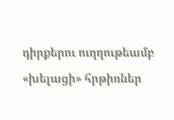դիրքերու ուղղութեամբ «խելացի» հրթիռներ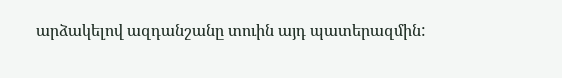արձակելով ազդանշանը տուին այդ պատերազմին: